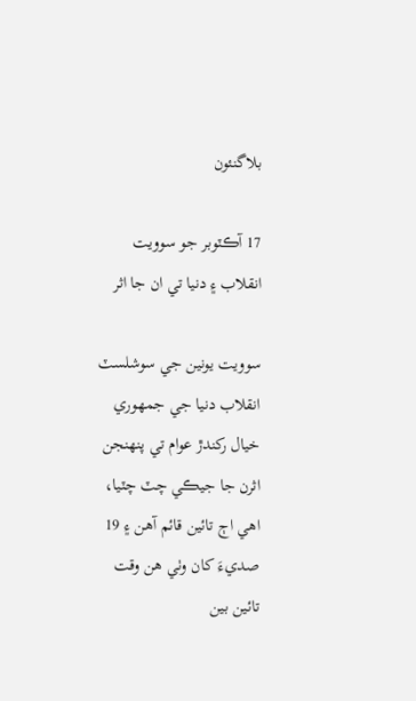بلاگنئون

17 آڪٽوبر جو سوويت انقلاب ۽ دنيا تي ان جا اثر

سوويت يونين جي سوشلسٽ انقلاب دنيا جي جمهوري خيال رکندڙ عوام تي پنهنجن اثرن جا جيڪي چٽ چٽيا، اهي اڄ تائين قائم آهن ۽ 19 صديءَ کان وٺي هن وقت تائين بين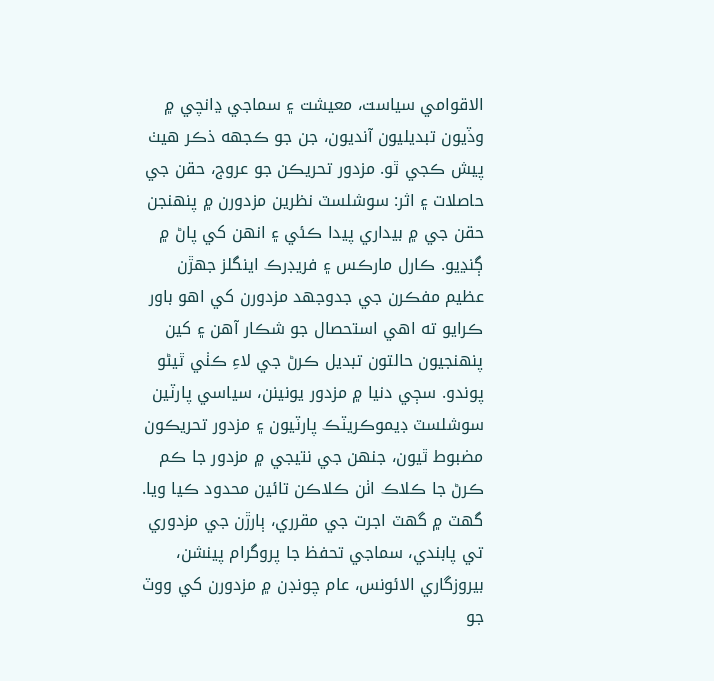الاقوامي سياست، معيشت ۽ سماجي ڍانچي ۾ وڏيون تبديليون آنديون، جن جو ڪجهه ذڪر هيٺ پيش ڪجي ٿو. مزدور تحريڪن جو عروج، حقن جي حاصلات ۽ اثر: سوشلسٽ نظرين مزدورن ۾ پنهنجن حقن جي ۾ بيداري پيدا ڪئي ۽ انهن کي پاڻ ۾ ڳنڍيو. ڪارل مارڪس ۽ فريڊرڪ اينگلز جهڙن عظيم مفڪرن جي جدوجهد مزدورن کي اهو باور ڪرايو ته اهي استحصال جو شڪار آهن ۽ کين پنهنجيون حالتون تبديل ڪرڻ جي لاءِ ڪٺي ٿيڻو پوندو. سڄي دنيا ۾ مزدور يونينن، سياسي پارٽين سوشلسٽ ڊيموڪريٽڪ پارٽيون ۽ مزدور تحريڪون مضبوط ٿيون، جنهن جي نتيجي ۾ مزدور جا ڪم ڪرڻ جا ڪلاڪ اٺن ڪلاڪن تائين محدود ڪيا ويا. گهٽ ۾ گهٽ اجرت جي مقرري، ٻارڙن جي مزدوري تي پابندي، سماجي تحفظ جا پروگرام پينشن، بيروزگاري الائونس، عام چونڊن ۾ مزدورن کي ووٽ جو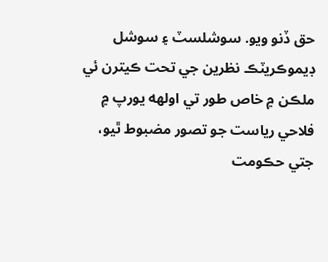حق ڏنو ويو. سوشلسٽ ۽ سوشل ڊيموڪريٽڪ نظرين جي تحت ڪيترن ئي ملڪن ۾ خاص طور تي اولهه يورپ ۾ فلاحي رياست جو تصور مضبوط ٿيو، جتي حڪومت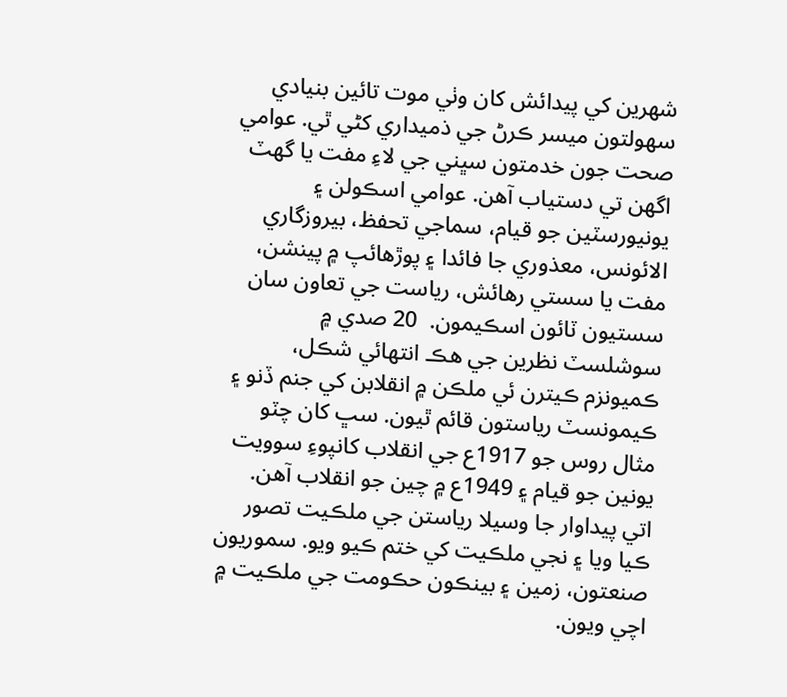شهرين کي پيدائش کان وٺي موت تائين بنيادي سهولتون ميسر ڪرڻ جي ذميداري کڻي ٿي. عوامي صحت جون خدمتون سڀني جي لاءِ مفت يا گهٽ اگهن تي دستياب آهن. عوامي اسڪولن ۽ يونيورسٽين جو قيام، سماجي تحفظ، بيروزگاري الائونس، معذوري جا فائدا ۽ پوڙهائپ ۾ پينشن، مفت يا سستي رهائش، رياست جي تعاون سان سستيون ٽائون اسڪيمون.  20 صدي ۾ سوشلسٽ نظرين جي هڪ انتهائي شڪل، ڪميونزم ڪيترن ئي ملڪن ۾ انقلابن کي جنم ڏنو ۽ ڪيمونسٽ رياستون قائم ٿيون. سڀ کان چٽو مثال روس جو 1917ع جي انقلاب کانپوءِ سوويت يونين جو قيام ۽ 1949ع ۾ چين جو انقلاب آهن. اتي پيداوار جا وسيلا رياستن جي ملڪيت تصور ڪيا ويا ۽ نجي ملڪيت کي ختم ڪيو ويو. سموريون صنعتون، زمين ۽ بينڪون حڪومت جي ملڪيت ۾ اچي ويون.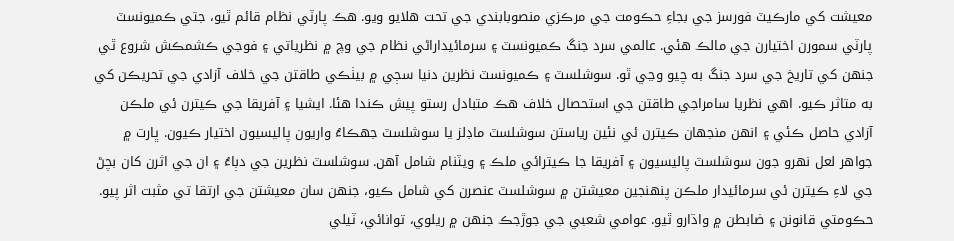معيشت کي مارڪيٽ فورسز جي بجاءِ حڪومت جي مرڪزي منصوبابندي جي تحت هلايو ويو. هڪ پارٽي نظام قائم ٿيو، جتي ڪميونسٽ پارٽي سمورن اختيارن جي مالڪ هئي. عالمي سرد جنگ ڪميونسٽ ۽ سرمائيداراڻي نظام جي وچ ۾ نظرياتي ۽ فوجي ڪشمڪش شروع ٿي جنهن کي تاريخ جي سرد جنگ به چيو وڃي ٿو. سوشلسٽ ۽ ڪميونسٽ نظرين دنيا سڄي ۾ بيٺڪي طاقتن جي خلاف آزادي جي تحريڪن کي به متاثر ڪيو. اهي نظريا سامراجي طاقتن جي استحصال خلاف هڪ متبادل رستو پيش ڪندا هئا. ايشيا ۽ آفريقا جي ڪيترن ئي ملڪن آزادي حاصل ڪئي ۽ انهن منجهان ڪيترن ئي نئين رياستن سوشلسٽ ماڊلز يا سوشلسٽ جهڪاءُ واريون پاليسيون اختيار ڪيون. ڀارت ۾ جواهر لعل نهرو جون سوشلسٽ پاليسيون ۽ آفريقا جا ڪيترائي ملڪ ۽ ويٽنام شامل آهن. سوشلسٽ نظرين جي دٻاءُ ۽ ان جي اثرن کان بچڻ جي لاءِ ڪيترن ئي سرمائيدار ملڪن پنهنجين معيشتن ۾ سوشلسٽ عنصرن کي شامل ڪيو، جنهن سان معيشتن جي ارتقا تي مثبت اثر پيو. حڪومتي قانونن ۽ ضابطن ۾ واڌارو ٿيو. عوامي شعبي جي جوڙجڪ جنهن ۾ ريلوي، توانائي، ٽيلي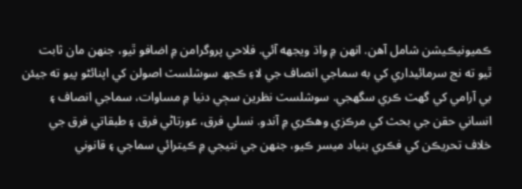ڪميونيڪيشن شامل آهن. انهن ۾ واڌ ويجهه آئي. فلاحي پروگرامن ۾ اضافو ٿيو، جنهن مان ثابت ٿيو ته نج سرمائيداري کي به سماجي انصاف جي لاءِ ڪجھ سوشلسٽ اصولن کي اپنائڻو پيو ته جيئن بي آرامي کي گهٽ ڪري سگهجي. سوشلسٽ نظرين سڄي دنيا ۾ مساوات، سماجي انصاف ۽ انساني حقن جي بحث کي مرڪزي وهڪري ۾ آندو. نسلي فرق، عورتاڻي فرق ۽ طبقاتي فرق جي خلاف تحريڪن کي فڪري بنياد ميسر ڪيو، جنهن جي نتيجي ۾ ڪيترائي سماجي ۽ قانوني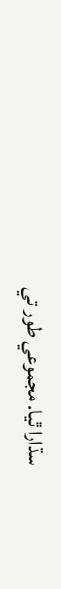سڌارا ٿيا. مجموعي طور تي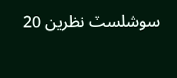سوشلسٽ نظرين 20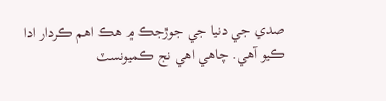صدي جي دنيا جي جوڙجڪ ۾ هڪ اهم ڪردار ادا ڪيو آهي. چاهي اهي نج ڪميونسٽ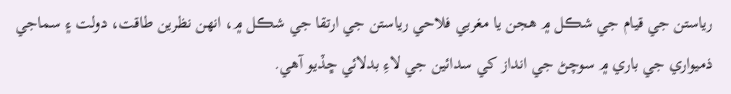رياستن جي قيام جي شڪل ۾ هجن يا مغربي فلاحي رياستن جي ارتقا جي شڪل ۾، انهن نظرين طاقت، دولت ۽ سماجي ذميواري جي باري ۾ سوچڻ جي انداز کي سدائين جي لاءِ بدلائي ڇڏيو آهي.